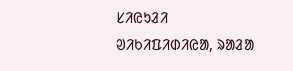ᱥᱤᱭᱩᱲᱤ
ᱣᱤᱠᱤᱯᱤᱰᱤᱭᱟ, ᱨᱟᱲᱟ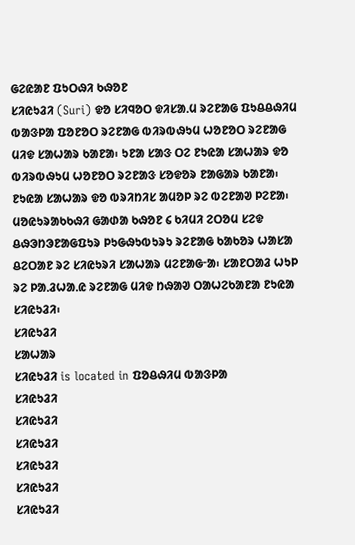ᱜᱮᱭᱟᱱ ᱯᱩᱛᱷᱤ ᱠᱷᱚᱱ
ᱥᱤᱭᱩᱲᱤ (Suri) ᱫᱚ ᱥᱤᱧᱚᱛ ᱫᱤᱥᱟᱹᱢ ᱨᱮᱱᱟᱜ ᱯᱩᱪᱪᱷᱤᱢ ᱵᱟᱝᱞᱟ ᱯᱚᱱᱚᱛ ᱨᱮᱱᱟᱜ ᱵᱤᱨᱵᱷᱩᱢ ᱦᱚᱱᱚᱛ ᱨᱮᱱᱟᱜ ᱢᱤᱫ ᱥᱟᱦᱟᱨ ᱠᱟᱱᱟ᱾ ᱩᱱᱟ ᱥᱟᱝ ᱛᱮ ᱱᱩᱭᱟ ᱥᱟᱦᱟᱨ ᱫᱚ ᱵᱤᱨᱵᱷᱩᱢ ᱦᱚᱱᱚᱛ ᱨᱮᱱᱟᱝ ᱥᱚᱫᱚᱨ ᱱᱟᱜᱟᱨ ᱠᱟᱱᱟ᱾ ᱱᱩᱭᱟ ᱥᱟᱦᱟᱨ ᱫᱚ ᱵᱨᱤᱴᱤᱥ ᱟᱢᱚᱞ ᱨᱮ ᱵᱮᱱᱟᱣ ᱞᱮᱱᱟ᱾ ᱢᱚᱭᱩᱨᱟᱠᱠᱷᱤ ᱜᱟᱰᱟ ᱠᱷᱚᱱ ᱔ ᱠᱤᱢᱤ ᱮᱛᱚᱢ ᱥᱮᱫ ᱪᱷᱳᱴᱳᱱᱟᱜᱯᱩᱨ ᱞᱩᱜᱷᱩᱵᱩᱨᱩ ᱨᱮᱱᱟᱜ ᱠᱟᱠᱚᱨ ᱦᱟᱥᱟ ᱪᱮᱛᱟᱱ ᱨᱮ ᱥᱤᱭᱩᱨᱤ ᱥᱟᱦᱟᱨ ᱢᱮᱱᱟᱜᱼᱟ᱾ ᱥᱟᱱᱛᱟᱲ ᱦᱩᱞ ᱨᱮ ᱞᱟᱹᱲᱦᱟᱹᱭ ᱨᱮᱱᱟᱜ ᱢᱤᱫ ᱴᱷᱟᱣ ᱛᱟᱦᱮᱠᱟᱱᱟ ᱱᱩᱭᱟ ᱥᱤᱭᱩᱲᱤ᱾
ᱥᱤᱭᱩᱲᱤ
ᱥᱟᱦᱟᱨ
ᱥᱤᱭᱩᱲᱤ is located in ᱯᱚᱪᱷᱤᱢ ᱵᱟᱝᱞᱟ
ᱥᱤᱭᱩᱲᱤ
ᱥᱤᱭᱩᱲᱤ
ᱥᱤᱭᱩᱲᱤ
ᱥᱤᱭᱩᱲᱤ
ᱥᱤᱭᱩᱲᱤ
ᱥᱤᱭᱩᱲᱤ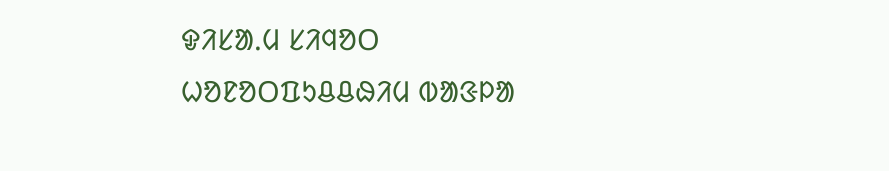ᱫᱤᱥᱟᱹᱢ ᱥᱤᱧᱚᱛ
ᱦᱚᱱᱚᱛᱯᱩᱪᱪᱷᱤᱢ ᱵᱟᱝᱞᱟ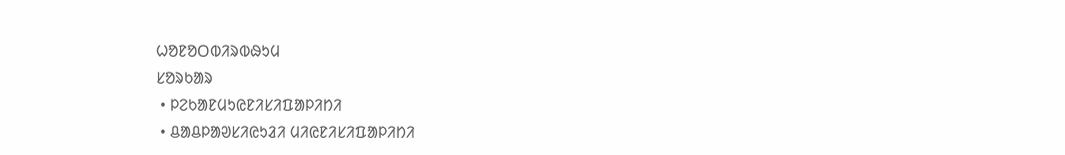ᱦᱚᱱᱚᱛᱵᱤᱨᱵᱷᱩᱢ
ᱥᱚᱨᱠᱟᱨ
 • ᱞᱮᱠᱟᱱᱢᱩᱭᱱᱤᱥᱤᱯᱟᱞᱤᱴᱤ
 • ᱪᱟᱪᱞᱟᱣᱥᱤᱭᱩᱲᱤ ᱢᱤᱭᱱᱤᱥᱤᱯᱟᱞᱤᱴᱤ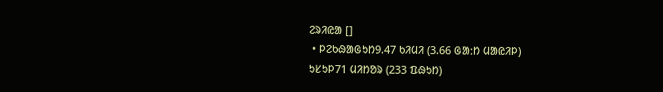ᱮᱨᱤᱭᱟ []
 • ᱞᱮᱠᱷᱟᱜᱩᱴ9.47 ᱠᱤᱢᱤ (3.66 ᱜᱟᱺᱴ ᱢᱟᱭᱤᱞ)
ᱩᱥᱩᱞ71 ᱢᱤᱴᱚᱨ (233 ᱯᱷᱩᱴ)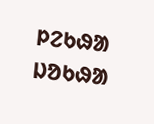ᱞᱮᱠᱷᱟ ᱡᱚᱠᱷᱟ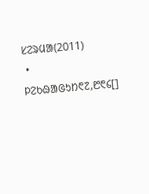ᱥᱮᱨᱢᱟ(2011)
 • ᱞᱮᱠᱷᱟᱜᱩᱴ᱖᱗,᱘᱖᱔[]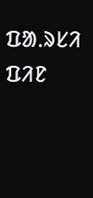ᱯᱟᱹᱨᱥᱤ
ᱯᱤᱱ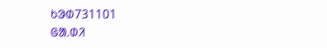ᱠᱳᱰ731101
ᱜᱟᱹᱰᱤ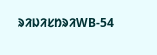ᱨᱤᱡᱤᱥᱴᱨᱤWB-54